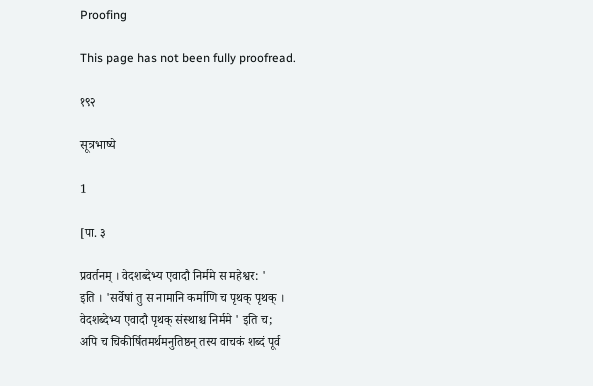Proofing

This page has not been fully proofread.

१९२

सूत्रभाष्ये

1

[पा. ३

प्रवर्तनम् । वेदशब्देभ्य एवादौ निर्ममे स महेश्वर: '
इति । 'सर्वेषां तु स नामानि कर्माणि च पृथक् पृथक् ।
वेदशब्देभ्य एवादौ पृथक् संस्थाश्च निर्ममे ' इति च;
अपि च चिकीर्षितमर्थमनुतिष्ठन् तस्य वाचकं शब्दं पूर्व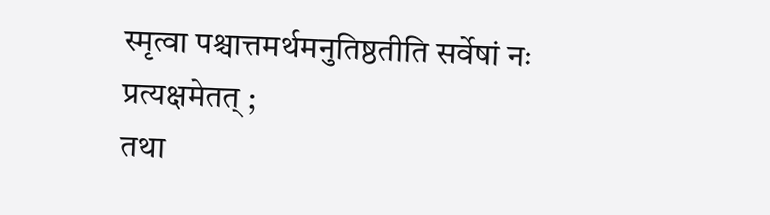स्मृत्वा पश्चात्तमर्थमनुतिष्ठतीति सर्वेषां नः प्रत्यक्षमेतत् ;
तथा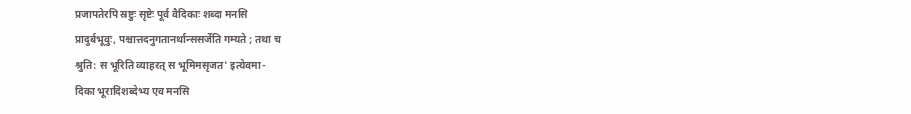प्रजापतेरपि स्रष्टुः सृष्टेः पूर्व वैदिकाः शब्दा मनसि
प्रादुर्बभूवुः, पश्चात्तदनुगतानर्थान्ससर्जेति गम्यते ; तथा च
श्रुति: स भूरिति व्याहरत् स भूमिमसृजत' इत्येवमा-
दिका भूरादिशब्देभ्य एव मनसि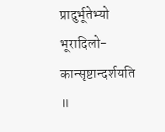प्रादुर्भूतेभ्यो भूरादिलो-
कान्सृष्टान्दर्शयति ॥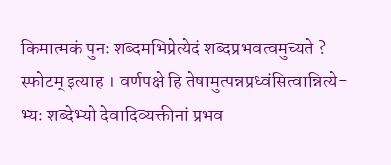किमात्मकं पुनः शब्दमभिप्रेत्येदं शब्दप्रभवत्वमुच्यते ?
स्फोटम् इत्याह । वर्णपक्षे हि तेषामुत्पन्नप्रध्वंसित्वान्नित्ये-
भ्यः शब्देभ्यो देवादिव्यक्तीनां प्रभव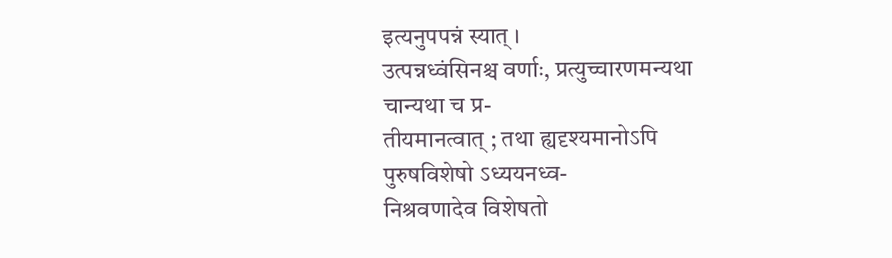इत्यनुपपन्नं स्यात् ।
उत्पन्नध्वंसिनश्च वर्णाः, प्रत्युच्चारणमन्यथा चान्यथा च प्र-
तीयमानत्वात् ; तथा ह्यदृश्यमानोऽपि पुरुषविशेषो ऽध्ययनध्व-
निश्रवणादेव विशेषतो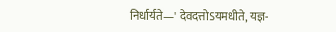निर्धार्यते—' देवदत्तोऽयमधीते, यज्ञ-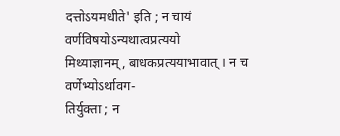दत्तोऽयमधीते' इति ; न चायं वर्णविषयोऽन्यथात्वप्रत्ययो
मिथ्याज्ञानम्, बाधकप्रत्ययाभावात् । न च वर्णेभ्योऽर्थावग-
तिर्युक्ता ; न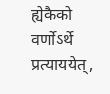ह्येकैको वर्णोऽर्थे प्रत्याययेत्,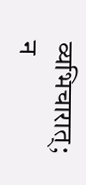व्यभिचारात्; न